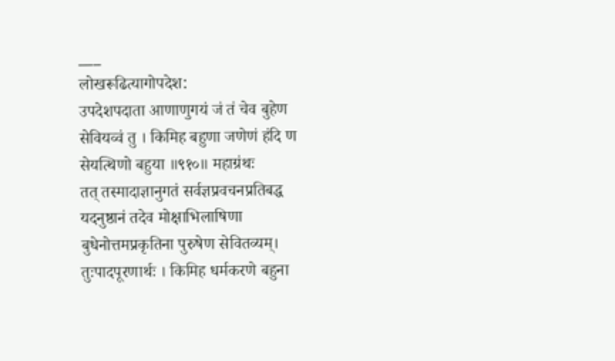___
लोखरूढित्यागोपदेश:
उपदेशपदाता आणाणुगयं जं तं चेव बुहेण सेवियव्वं तु । किमिह बहुणा जणेणं हंदि ण सेयत्थिणो बहुया ॥९१०॥ महाग्रंथः
तत् तस्मादाज्ञानुगतं सर्वज्ञप्रवचनप्रतिबद्ध यदनुष्ठानं तदेव मोक्षाभिलाषिणा बुधेनोत्तमप्रकृतिना पुरुषेण सेवितव्यम्। तुःपादपूरणार्थः । किमिह धर्मकरणे बहुना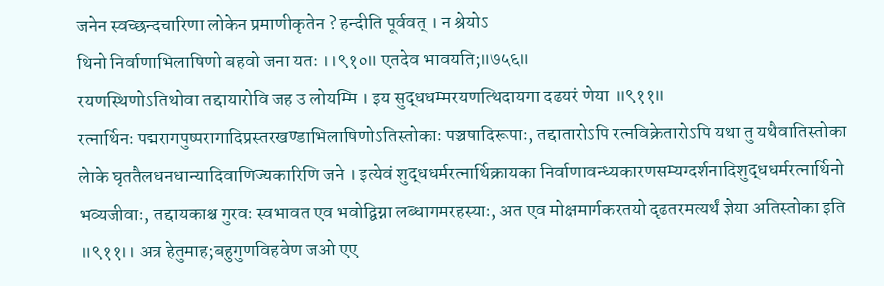जनेन स्वच्छन्दचारिणा लोकेन प्रमाणीकृतेन ? हन्दीति पूर्ववत् । न श्रेयोऽ
थिनो निर्वाणाभिलाषिणो बहवो जना यतः ।।९१०॥ एतदेव भावयति;॥७५६॥
रयणस्थिणोऽतिथोवा तद्दायारोवि जह उ लोयम्मि । इय सुद्धधम्मरयणत्थिदायगा दढयरं णेया ॥९११॥
रत्नार्थिनः पद्मरागपुष्परागादिप्रस्तरखण्डाभिलाषिणोऽतिस्तोकाः पञ्चषादिरूपाः, तद्दातारोऽपि रत्नविक्रेतारोऽपि यथा तु यथैवातिस्तोका लेाके घृततैलधनधान्यादिवाणिज्यकारिणि जने । इत्येवं शुद्धधर्मरत्नार्थिक्रायका निर्वाणावन्ध्यकारणसम्यग्दर्शनादिशुद्धधर्मरत्नार्थिनो भव्यजीवाः, तद्दायकाश्च गुरवः स्वभावत एव भवोद्विग्ना लब्धागमरहस्याः, अत एव मोक्षमार्गकरतयो दृढतरमत्यर्थं ज्ञेया अतिस्तोका इति ॥९११।। अत्र हेतुमाह;बहुगुणविहवेण जओ एए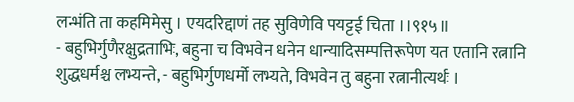लन्भंति ता कहमिमेसु । एयदरिद्दाणं तह सुविणेवि पयट्टई चिता ।।९१५॥
- बहुभिर्गुणैरक्षुद्रताभिः, बहुना च विभवेन धनेन धान्यादिसम्पत्तिरूपेण यत एतानि रत्नानि शुद्धधर्मश्च लभ्यन्ते, - बहुभिर्गुणधर्मो लभ्यते, विभवेन तु बहुना रत्नानीत्यर्थः ।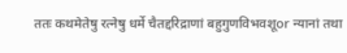ततः कथमेतेषु रत्नेषु धर्मे चैतद्दरिद्राणां बहुगुणविभवशूor न्यानां तथा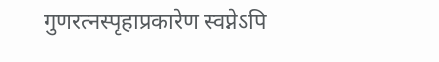गुणरत्नस्पृहाप्रकारेण स्वप्नेऽपि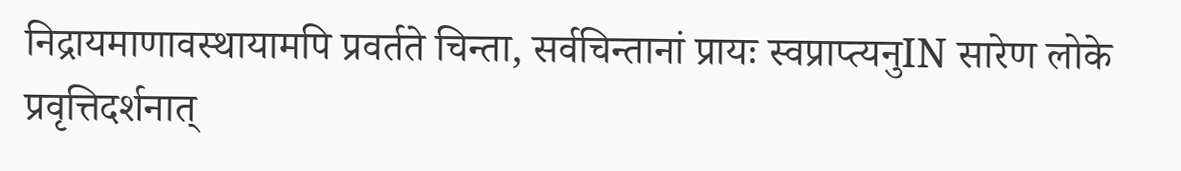निद्रायमाणावस्थायामपि प्रवर्तते चिन्ता, सर्वचिन्तानां प्रायः स्वप्राप्त्यनुIN सारेण लोके प्रवृत्तिदर्शनात्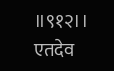॥९१२।। एतदेव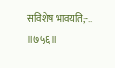सविशेष भावयति;-..
॥७५६॥